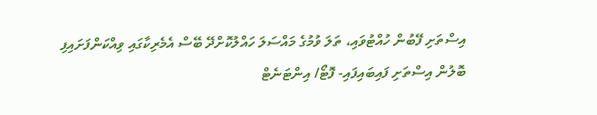އިސްތަށި ފޭބުން ހުއްޓުވައި، ތަލަ ވުމުގެ މައްސަލަ ހައްލުކޮށްދޭ ބޭސް އެމެރިކާގައި ވިއްކަންފަށައިފި
ބޮލުން އިސްތަށި ފައިބައިފައި- ފޮޓޯ/ އިންޓަނެޓް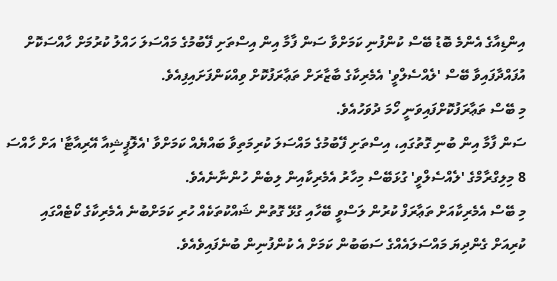އިންޑިއާގެ އެންމެ ބޮޑު ބޭސް ކުންފުނި ކަމަށްވާ ސަން ފާމާ އިން އިސްތަށި ފޭބުމުގެ މައްސަލަ ހައްލު ކުރުމަށް ހާއްސަކޮށް އުފައްދާފައިވާ ބޭސް 'ލެއްސެލްވީ' އެމެރިކާގެ ބާޒާރަށް ތަޢާރަފުކޮށް ވިއްކަންފަށައިފިއެވެ.
މި ބޭސް ތަޢާރަފުކޮށްފައިވަނީ ހޯމަ ދުވަހުއެވެ.
ސަން ފާމާ އިން ބުނި ގޮތުގައި، އިސްތަށި ފޭބުމުގެ މައްސަލަ ކުރިމަތިވާ ބައްޔެއް ކަމަށްވާ 'އެލޮޕީޝިއާ އޭރިއާޓާ' އަށް ހާއްސަ 8 މިލިގްރާމްގެ 'ލެއްސެލްވީ' ގުޅަބޭސް މިހާރު އެމެރިކާއިން ލިބެން ހުންނާނެއެވެ.
މި ބޭސް އެމެރިކާއަށް ތަޢާރަފް ކުރުން ލަސްވީ ބޭހާއި ގުޅޭ ގޮތުން ޝައްކުތަކެއް ހުރި ކަމަށްބުނެ އެމެރިކާގެ ކޯޓެއްގައި ކުރިއަށް ގެންދިޔަ މައްސަލައެއްގެ ސަބަބުން ކަމަށް އެ ކުންފުނިން ބުނެފައިވެއެވެ.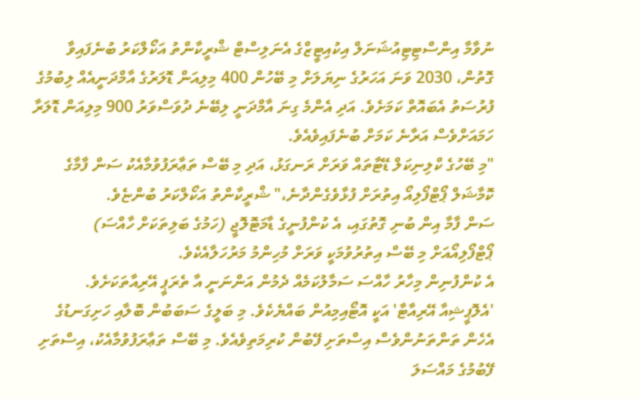ނުވާމާ އިންސްޓިޓިއުޝަނަލް އިކުއިޓީޒްގެ އެނަލިސްޓް ޝްރީކާންތު އަކޯލްކަރު ބުނެފައިވާ ގޮތުން، 2030 ވަނަ އަހަރުގެ ނިޔަލަށް މި ބޭހުން 400 މިލިއަން ޑޮލަރުގެ އާމްދަނީއެއް ލިބުމުގެ ފުރުސަތު އެބައޮތް ކަމަށެވެ. އަދި އެންމެ ގިނަ އާމްދަނީ ލިބޭނެ ދުވަސްވަރު 900 މިލިއަން ޑޮލަރާ ހަމައަށްވެސް އަރާނެ ކަމަށް ބުނެފައިވެއެވެ.
"މި ބޭހުގެ ކްލިނިކަލް ޑޭޓާތައް ވަރަށް ރަނގަޅު، އަދި މި ބޭސް ތަޢާރަފުވުމާއެކު ސަން ފާމާގެ ކޮމާޝަލް ޕޯޓްފޯލިއޯ އިތުރަށް ފުޅާވެގެންދާނެ،" ޝްރީކާންތު އަކޯލްކަރު ބުންޏެވެ.
ސަން ފާމާ އިން ބުނި ގޮތުގައި، އެ ކުންފުނީގެ ޑާމަޓޮލޮޖީ (ހަމުގެ ބަލިތަކަށް ހާއްސަ) ޕޯޓްފޯލިއޯއަށް މި ބޭސް އިތުރުވުމަކީ ވަރަށް މުހިންމު މަރުހަލާއެކެވެ.
އެ ކުންފުނިން މިހާރު ހާއްސަ ސަމާލުކަމެއް ދެމުން އަންނަނީ އާ ތެރަޕީ އޭރިއާތަކަށެވެ.
'އެލޮޕީޝިއާ އޭރިއާޓާ' އަކީ އޮޓޯއިމިއުން ބައްޔެކެވެ. މި ބަލީގެ ސަބަބުން ބޮލާއި ހަށިގަނޑުގެ އެހެން ތަންތަނުންވެސް އިސްތަށި ފޭބުން ކުރިމަތިވެއެވެ. މި ބޭސް ތަޢާރަފުވުމާއެކު، އިސްތަށި ފޭބުމުގެ މައްސަލަ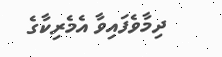ދިމާވެފައިވާ އެމެރިކާގެ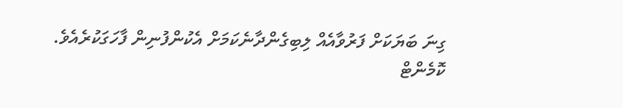ގިނަ ބަޔަކަށް ފަރުވާއެއް ލިބިގެންދާނެކަމަށް އެކުންފުނިން ފާހަގަކުރެއެވެ.
ކޮމެންޓް